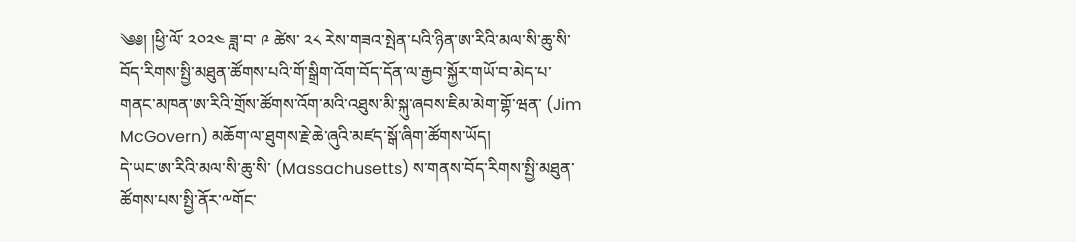༄༅། །ཕྱི་ལོ་ ༢༠༢༤ ཟླ་བ་ ༩ ཚེས་ ༢༨ རེས་གཟའ་སྤེན་པའི་ཉིན་ཨ་རིའི་མལ་སི་ཆུ་སི་བོད་རིགས་སྤྱི་མཐུན་ཚོགས་པའི་གོ་སྒྲིག་འོག་བོད་དོན་ལ་རྒྱབ་སྐྱོར་གཡོ་བ་མེད་པ་གནང་མཁན་ཨ་རིའི་གྲོས་ཚོགས་འོག་མའི་འཐུས་མི་སྐུ་ཞབས་ཇིམ་མེག་གྷོ་ཝན་ (Jim McGovern) མཆོག་ལ་ཐུགས་རྗེ་ཆེ་ཞུའི་མཛད་སྒོ་ཞིག་ཚོགས་ཡོད།
དེ་ཡང་ཨ་རིའི་མལ་སི་ཆུ་སི་ (Massachusetts) ས་གནས་བོད་རིགས་སྤྱི་མཐུན་ཚོགས་པས་སྤྱི་ནོར་༸གོང་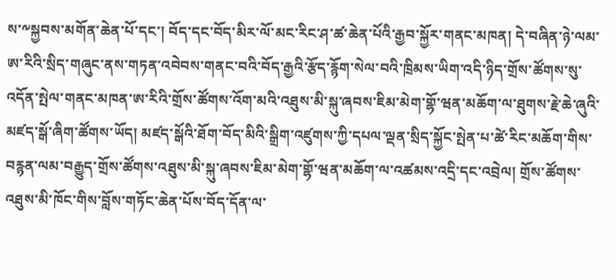ས་༸སྐྱབས་མགོན་ཆེན་པོ་དང་། བོད་དང་བོད་མིར་ལོ་མང་རིང་ཤ་ཚ་ཆེན་པོའི་རྒྱབ་སྐྱོར་གནང་མཁན། དེ་བཞིན་ཉེ་ལམ་ཨ་རིའི་སྲིད་གཞུང་ནས་གཏན་འབེབས་གནང་བའི་བོད་རྒྱའི་རྩོད་རྙོག་སེལ་བའི་ཁྲིམས་ཡིག་འདི་ཉིད་གྲོས་ཚོགས་སུ་འདོན་སྤེལ་གནང་མཁན་ཨ་རིའི་གྲོས་ཚོགས་འོག་མའི་འཐུས་མི་སྐུ་ཞབས་ཇིམ་མེག་གྷོ་ཝན་མཆོག་ལ་ཐུགས་རྗེ་ཆེ་ཞུའི་མཛད་སྒོ་ཞིག་ཚོགས་ཡོད། མཛད་སྒོའི་ཐོག་བོད་མིའི་སྒྲིག་འཛུགས་ཀྱི་དཔལ་ལྡན་སྲིད་སྐྱོང་སྤེན་པ་ཚེ་རིང་མཆོག་གིས་བརྙན་ལམ་བརྒྱུད་གྲོས་ཚོགས་འཐུས་མི་སྐུ་ཞབས་ཇིམ་མེག་གྷོ་ཝན་མཆོག་ལ་འཚམས་འདྲི་དང་འབྲེལ། གྲོས་ཚོགས་འཐུས་མི་ཁོང་གིས་བློས་གཏོང་ཆེན་པོས་བོད་དོན་ལ་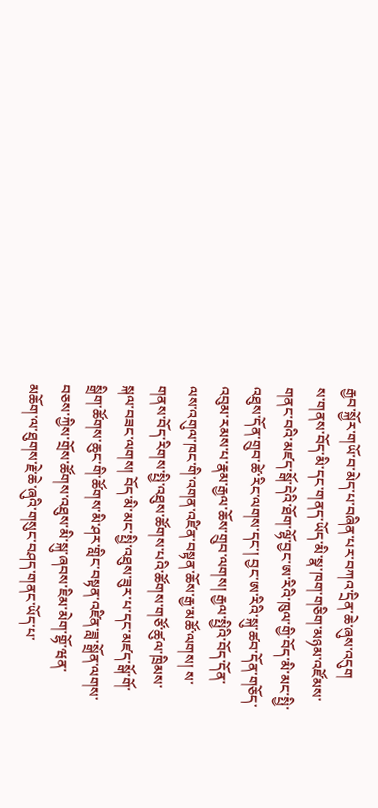རྒྱབ་སྐྱོར་གཡོ་བ་མེད་པ་བཞིན་པར་བཀའ་དྲིན་ཆེ་ཞུས་འདུག
ས་གནས་བོད་མི་དང་གནད་ཡོད་མི་སྣ་ཁག་གཅིག་མཉམ་འཛོམས་གནང་བའི་མཛད་སྒོ་དེའི་ཐོག་ལྷོ་བྱང་ཨ་རིའི་ཁུལ་གྱི་བོད་མི་མང་སྤྱི་འཐུས་དོན་གྲུབ་ཚེ་རིང་ལགས་དང་། བྱང་ཨ་རིའི་སྐུ་ཚབ་དོན་གཅོད་འབུམ་རམས་པ་རྣམ་རྒྱལ་ཆོས་གྲུབ་ལགས། རྒྱལ་སྤྱིའི་བོད་དོན་ལས་འགུལ་ཁང་གི་འགན་འཛིན་བསྟན་ཆོས་རྒྱ་མཚོ་ལགས། ས་གནས་བོད་རིགས་སྤྱི་འཐུས་ཚོགས་པའི་ཚོགས་གཙོ་ཚུལ་ཁྲིམས་སྐལ་བཟང་ལགས། བོད་མི་མང་སྤྱི་འཐུས་ཟུར་པ་དང་མཛད་སྒོ་གོ་སྒྲིག་ཚོགས་ཆུང་གི་ཚོགས་མི་ཤར་གླིང་བསྟན་འཛིན་ཟླ་སྒྲོན་ལགས་བཅས་ཀྱིས་གྲོས་ཚོགས་འཐུས་མི་སྐུ་ཞབས་ཇིམ་མེག་གྷོ་ཝན་མཆོག་ལ་ཐུགས་རྗེ་ཆེ་ཞུའི་གསུང་བཤད་གནང་ཡོད་པ་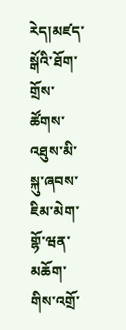རེད།མཛད་སྒོའི་ཐོག་གྲོས་ཚོགས་འཐུས་མི་སྐུ་ཞབས་ཇིམ་མེག་གྷོ་ཝན་མཆོག་གིས་འགྲོ་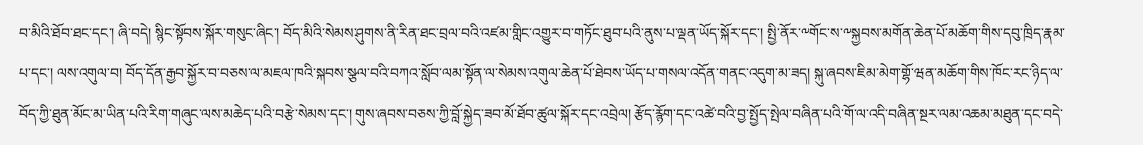བ་མིའི་ཐོབ་ཐང་དང་། ཞི་བདེ། སྙིང་སྟོབས་སྐོར་གསུང་ཞིང་། བོད་མིའི་སེམས་ཤུགས་ནི་རིན་ཐང་བྲལ་བའི་འཛམ་གླིང་འགྱུར་བ་གཏོང་ཐུབ་པའི་ནུས་པ་ལྡན་ཡོད་སྐོར་དང་། སྤྱི་ནོར་༸གོང་ས་༸སྐྱབས་མགོན་ཆེན་པོ་མཆོག་གིས་དབུ་ཁྲིད་རྣམ་པ་དང་། ལས་འགུལ་བ། བོད་དོན་རྒྱབ་སྐྱོར་བ་བཅས་ལ་མཇལ་ཁའི་སྐབས་སྩལ་བའི་བཀའ་སློབ་ལམ་སྟོན་ལ་སེམས་འགུལ་ཆེན་པོ་ཐེབས་ཡོད་པ་གསལ་འདོན་གནང་འདུག་མ་ཟད། སྐུ་ཞབས་ཇིམ་མེག་གྷོ་ཝན་མཆོག་གིས་ཁོང་རང་ཉིད་ལ་བོད་ཀྱི་ཐུན་མོང་མ་ཡིན་པའི་རིག་གཞུང་ལས་མཆེད་པའི་བརྩེ་སེམས་དང་། གུས་ཞབས་བཅས་ཀྱི་བློ་སྐྱེད་ཟབ་མོ་ཐོབ་ཚུལ་སྐོར་དང་འབྲེལ། རྩོད་རྙོག་དང་འཚེ་བའི་བྱ་སྤྱོད་སྤེལ་བཞིན་པའི་གོ་ལ་འདི་བཞིན་སྔར་ལམ་འཆམ་མཐུན་དང་བདེ་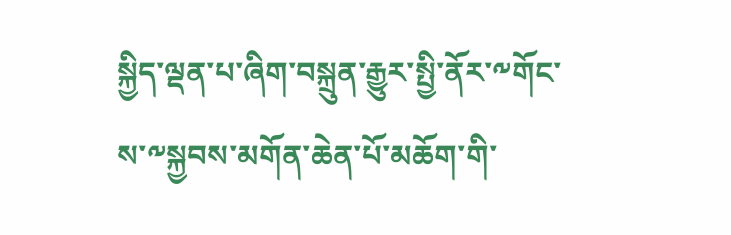སྐྱིད་ལྡན་པ་ཞིག་བསྐྲུན་རྒྱུར་སྤྱི་ནོར་༸གོང་ས་༸སྐྱབས་མགོན་ཆེན་པོ་མཆོག་གི་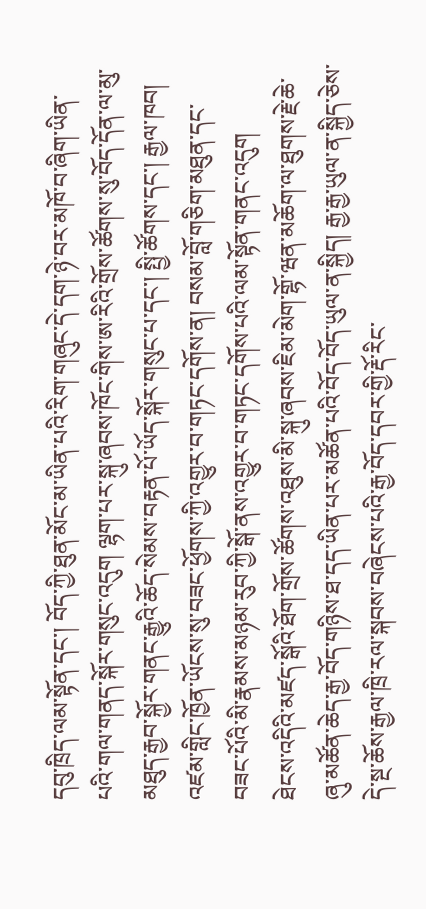དབུ་ཁྲིད་ལམ་སྟོན་དང་། བོད་ཀྱི་ཐུན་མོང་མ་ཡིན་པའི་རིག་གཞུང་དེ་དག་ཉེ་བར་མཁོ་བ་ཞིག་ཡིན་པའི་གལ་གནད་སྐོར་གསུང་འདུག ལྷག་པར་སྐུ་ཞབས་ཁོང་གིས་ཨ་རིའི་གྲོས་ཚོགས་སུ་བོད་དོན་ལ་མུ་མཐུད་རྒྱབ་སྐྱོར་གནང་རྒྱུའི་ཆོད་སེམས་བརྟན་པོ་ཡོད་སྐོར་གསུང་པ་དང་། སྤྱི་ཚོགས་དང་། རྒྱལ་ཁབ། འཛམ་གླིང་ཁྱོན་ཡོངས་སུ་བཟང་ཕྱོགས་ཀྱི་འགྱུར་བ་གཏང་དགོས་ན། བསམ་བློ་གཅིག་མཐུན་དང་བཟང་པོའི་མི་རྣམས་མཉམ་རུབ་ཀྱི་སྒོ་ནས་འགྱུར་བ་གཏང་དགོས་པའི་ལམ་སྟོན་གནང་འདུག
ཐེངས་འདིའི་མཛད་སྒོའི་ཐོག་གྲོས་ཚོགས་འཐུས་མི་སྐུ་ཞབས་ཇིམ་མེག་གྷོ་ཝན་མཆོག་ལ་ཐུགས་རྗེ་ཆེ་ཞུ་མཚོན་ཆེད་རྒྱ་བོད་གཉིས་ཐ་དད་ཡིན་པར་མཚོན་པའི་བོད་བོད་ཡུལ་ན་སྐྱིད། རྒྱ་རྒྱ་ཡུལ་ན་སྐྱིད་ཅེས་དེ་སྔ་ཆོས་རྒྱལ་ཁྲི་རལ་སྐབས་བཞེངས་པའི་རྒྱ་བོད་དབར་གྱི་རྡོ་རིང་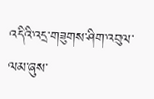འདིའི་འདྲ་གཟུགས་ཤིག་འབུལ་ལམ་ཞུས་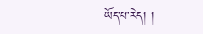ཡོད་པ་རེད། །